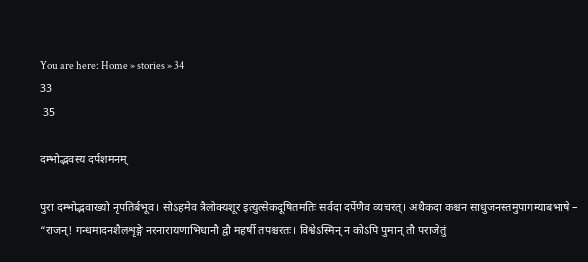You are here: Home » stories » 34
33
 35

दम्भोद्भवस्य दर्पशमनम्

पुरा दम्भोद्भवाख्यो नृपतिर्बभूव। सोऽहमेव त्रैलोक्यशूर इत्युत्सेकदूषितमतिः सर्वदा दर्पेणैव व्यचरत्। अथैकदा कश्चन साधुजनस्तमुपागम्याबभाषे – “राजन्! गन्धमादनशैलशृङ्गे नरनारायणाभिधानौ द्वौ महर्षी तपश्चरतः। विश्वेऽस्मिन् न कोऽपि पुमान् तौ पराजेतुं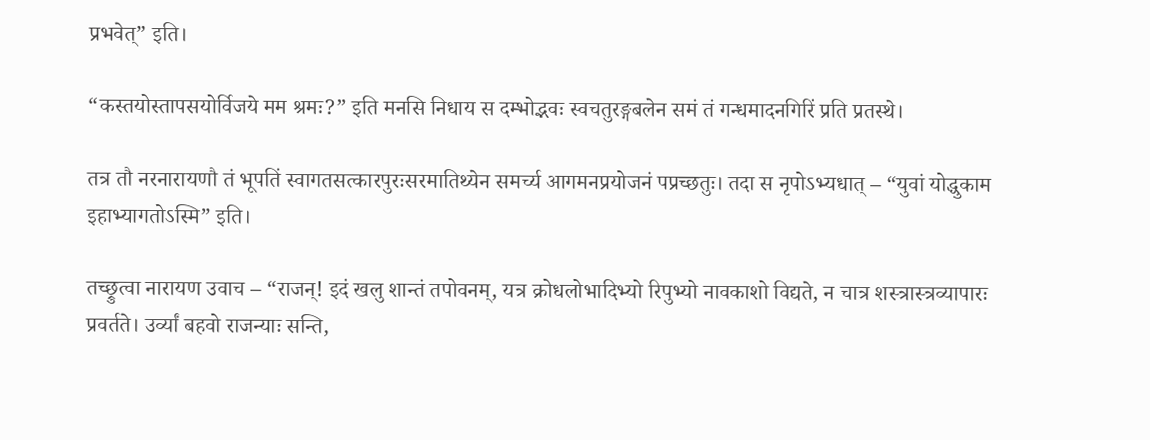प्रभवेत्” इति।

“कस्तयोस्तापसयोर्विजये मम श्रमः?” इति मनसि निधाय स दम्भोद्भवः स्वचतुरङ्गबलेन समं तं गन्धमादनगिरिं प्रति प्रतस्थे।

तत्र तौ नरनारायणौ तं भूपतिं स्वागतसत्कारपुरःसरमातिथ्येन समर्च्य आगमनप्रयोजनं पप्रच्छतुः। तदा स नृपोऽभ्यधात् – “युवां योद्धुकाम इहाभ्यागतोऽस्मि” इति।

तच्छ्रुत्वा नारायण उवाच – “राजन्! इदं खलु शान्तं तपोवनम्, यत्र क्रोधलोभादिभ्यो रिपुभ्यो नावकाशो विद्यते, न चात्र शस्त्रास्त्रव्यापारः प्रवर्तते। उर्व्यां बहवो राजन्याः सन्ति,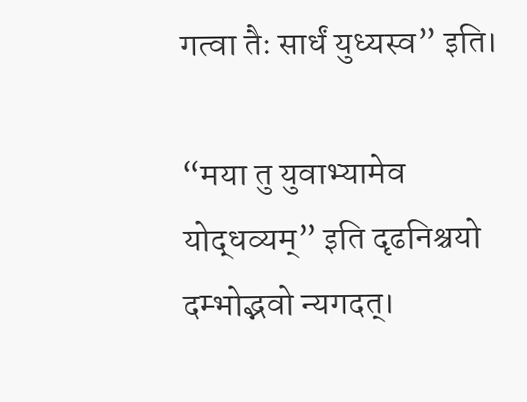गत्वा तैः सार्धं युध्यस्व” इति।

“मया तु युवाभ्यामेव योद्धव्यम्” इति दृढनिश्चयो दम्भोद्भवो न्यगदत्।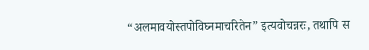“अलमावयोस्तपोविघ्नमाचरितेन” इत्यवोचन्नरः, तथापि स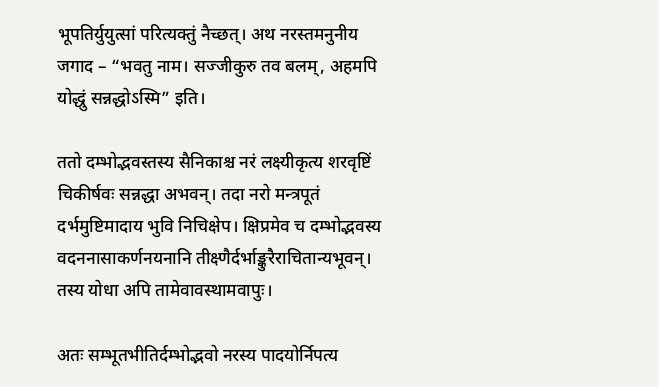भूपतिर्युयुत्सां परित्यक्तुं नैच्छत्। अथ नरस्तमनुनीय जगाद – “भवतु नाम। सज्जीकुरु तव बलम्, अहमपि योद्धुं सन्नद्धोऽस्मि” इति।

ततो दम्भोद्भवस्तस्य सैनिकाश्च नरं लक्ष्यीकृत्य शरवृष्टिं चिकीर्षवः सन्नद्धा अभवन्। तदा नरो मन्त्रपूतं दर्भमुष्टिमादाय भुवि निचिक्षेप। क्षिप्रमेव च दम्भोद्भवस्य वदननासाकर्णनयनानि तीक्ष्णैर्दर्भाङ्कुरैराचितान्यभूवन्। तस्य योधा अपि तामेवावस्थामवापुः।

अतः सम्भूतभीतिर्दम्भोद्भवो नरस्य पादयोर्निपत्य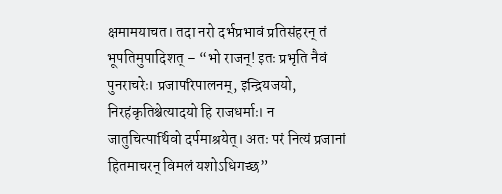क्षमामयाचत। तदा नरो दर्भप्रभावं प्रतिसंहरन् तं भूपतिमुपादिशत् – “भो राजन्! इतः प्रभृति नैवं पुनराचरेः। प्रजापरिपालनम्, इन्द्रियजयो, निरहंकृतिश्चेत्यादयो हि राजधर्माः। न जातुचित्पार्थिवो दर्पमाश्रयेत्। अतः परं नित्यं प्रजानां हितमाचरन् विमलं यशोऽधिगच्छ”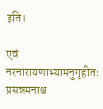इति।

एवं नरनारायणाभ्यामनुगृहीतः प्रसन्नमनाश्च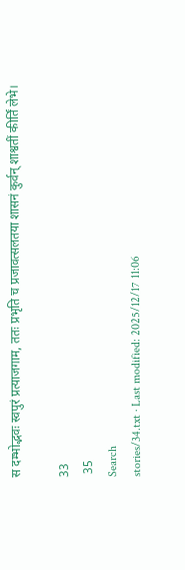स दम्भोद्भवः स्वपुरं प्रत्याजगाम, ततः प्रभृति च प्रजावत्सलतया शासनं कुर्वन् शाश्वतीं कीर्तिं लेभे।

33
 35
Search
stories/34.txt · Last modified: 2025/12/17 11:06